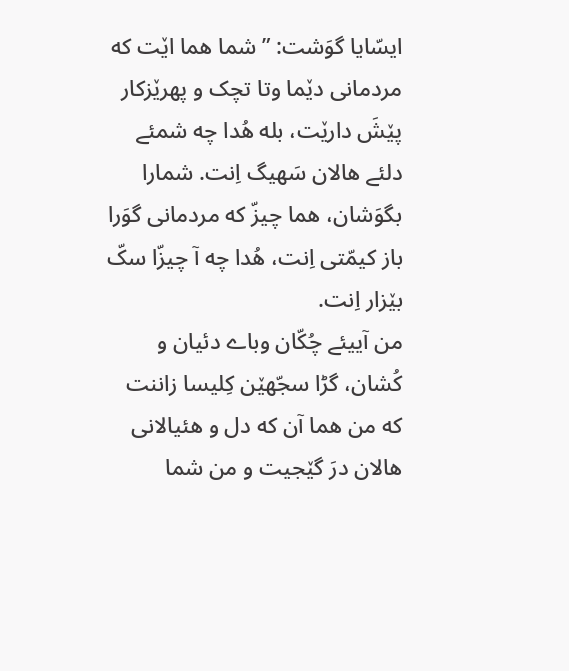ایسّایا گوَشت: ”شما هما اێت که مردمانی دێما وتا تچک و پهرێزکار پێشَ دارێت، بله هُدا چه شمئے دلئے هالان سَهیگ اِنت. شمارا بگوَشان، هما چیزّ که مردمانی گوَرا باز کیمّتی اِنت، هُدا چه آ چیزّا سکّ بێزار اِنت.
من آییئے چُکّان وباے دئیان و کُشان، گڑا سجّهێن کِلیسا زاننت که من هما آن که دل و هئیالانی هالان درَ گێجیت و من شما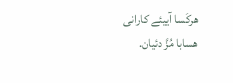هرکَسا آییئے کارانی هسابا مُزَّ دئیان.